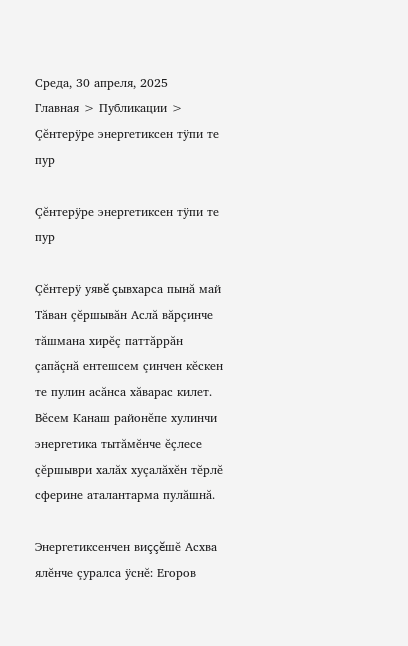Среда, 30 апреля, 2025
Главная > Публикации > Çĕнтерÿре энергетиксен тÿпи те пур

Çĕнтерÿре энергетиксен тÿпи те пур

Çĕнтерÿ уявĕ çывхарса пынă май Тăван çĕршывăн Аслă вăрçинче тăшмана хирĕç паттăррăн çапăçнă ентешсем çинчен кĕскен те пулин асăнса хăварас килет. Вĕсем Канаш районĕпе хулинчи энергетика тытăмĕнче ĕçлесе çĕршыври халăх хуçалăхĕн тĕрлĕ сферине аталантарма пулăшнă.

Энергетиксенчен виççĕшĕ Асхва ялĕнче çуралса ÿснĕ: Егоров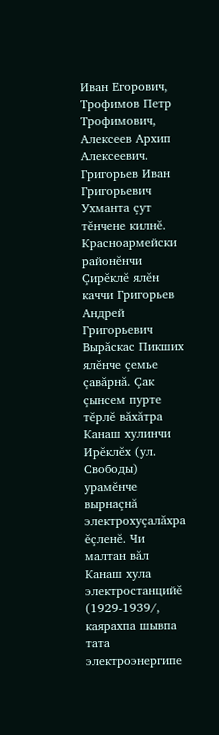Иван Егорович, Трофимов Петр Трофимович, Алексеев Архип Алексеевич. Григорьев Иван Григорьевич Ухманта çут тĕнчене килнĕ. Красноармейски районĕнчи Çирĕклĕ ялĕн каччи Григорьев Андрей Григорьевич Вырăскас Пикших ялĕнче çемье çавăрнă. Çак çынсем пурте тĕрлĕ вăхăтра Канаш хулинчи Ирĕклĕх (ул. Свободы) урамĕнче вырнаçнă электрохуçалăхра ĕçленĕ. Чи малтан вăл Канаш хула электростанцийĕ (1929-1939/, каярахпа шывпа тата электроэнергипе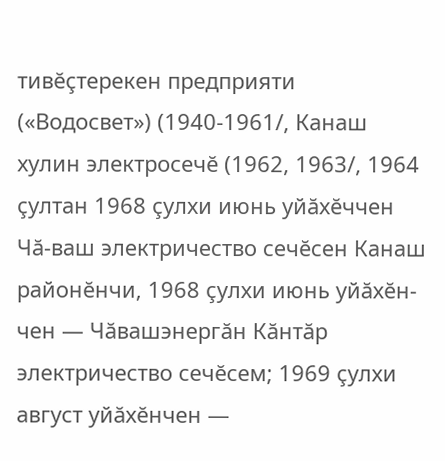тивĕçтерекен предприяти («Водосвет») (1940-1961/, Канаш хулин электросечĕ (1962, 1963/, 1964 çултан 1968 çулхи июнь уйăхĕччен Чă-ваш электричество сечĕсен Канаш районĕнчи, 1968 çулхи июнь уйăхĕн- чен — Чăвашэнергăн Кăнтăр электричество сечĕсем; 1969 çулхи август уйăхĕнчен —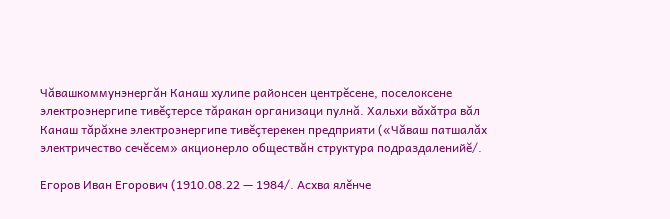Чăвашкоммунэнергăн Канаш хулипе районсен центрĕсене, поселоксене электроэнергипе тивĕçтерсе тăракан организаци пулнă. Хальхи вăхăтра вăл Канаш тăрăхне электроэнергипе тивĕçтерекен предприяти («Чăваш патшалăх электричество сечĕсем» акционерло обществăн структура подраздаленийĕ/.

Егоров Иван Егорович (1910.08.22 — 1984/. Асхва ялĕнче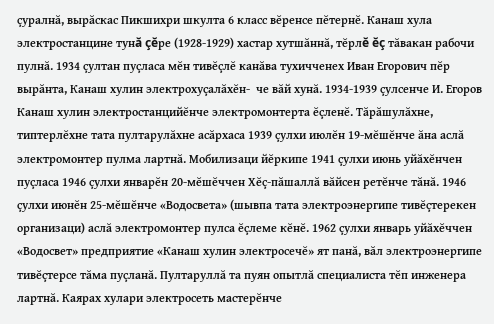çуралнă, вырăскас Пикшихри шкулта 6 класс вĕренсе пĕтернĕ. Канаш хула электростанцине тунă çĕре (1928-1929) хастар хутшăннă, тĕрлĕ ĕç тăвакан рабочи пулнă. 1934 çултан пуçласа мĕн тивĕçлĕ канăва тухичченех Иван Егорович пĕр вырăнта, Канаш хулин электрохуçалăхĕн-  че вăй хунă. 1934-1939 çулсенче И. Егоров Канаш хулин электростанцийĕнче электромонтерта ĕçленĕ. Тăрăшулăхне, типтерлĕхне тата пултарулăхне асăрхаса 1939 çулхи июлĕн 19-мĕшĕнче ăна аслă электромонтер пулма лартнă. Мобилизаци йĕркипе 1941 çулхи июнь уйăхĕнчен пуçласа 1946 çулхи январĕн 20-мĕшĕччен Хĕç-пăшаллă вăйсен ретĕнче тăнă. 1946 çулхи июнĕн 25-мĕшĕнче «Водосвета» (шывпа тата электроэнергипе тивĕçтерекен организаци) аслă электромонтер пулса ĕçлеме кĕнĕ. 1962 çулхи январь уйăхĕччен «Водосвет» предприятие «Канаш хулин электросечĕ» ят панă, вăл электроэнергипе тивĕçтерсе тăма пуçланă. Пултаруллă та пуян опытлă специалиста тĕп инженера лартнă. Каярах хулари электросеть мастерĕнче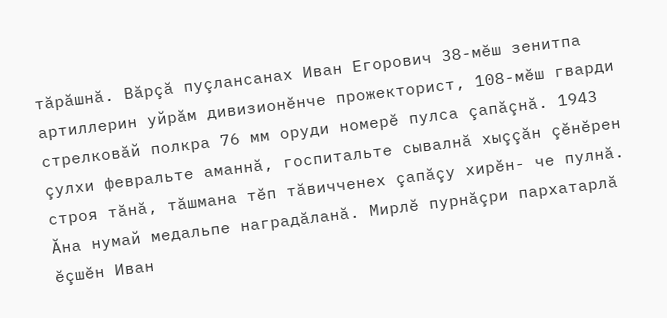тăрăшнă. Вăрçă пуçлансанах Иван Егорович 38-мĕш зенитпа артиллерин уйрăм дивизионĕнче прожекторист, 108-мĕш гварди стрелковăй полкра 76 мм оруди номерĕ пулса çапăçнă. 1943 çулхи февральте аманнă, госпитальте сывалнă хыççăн çĕнĕрен строя тăнă, тăшмана тĕп тăвичченех çапăçу хирĕн- че пулнă. Ăна нумай медальпе наградăланă. Мирлĕ пурнăçри пархатарлă ĕçшĕн Иван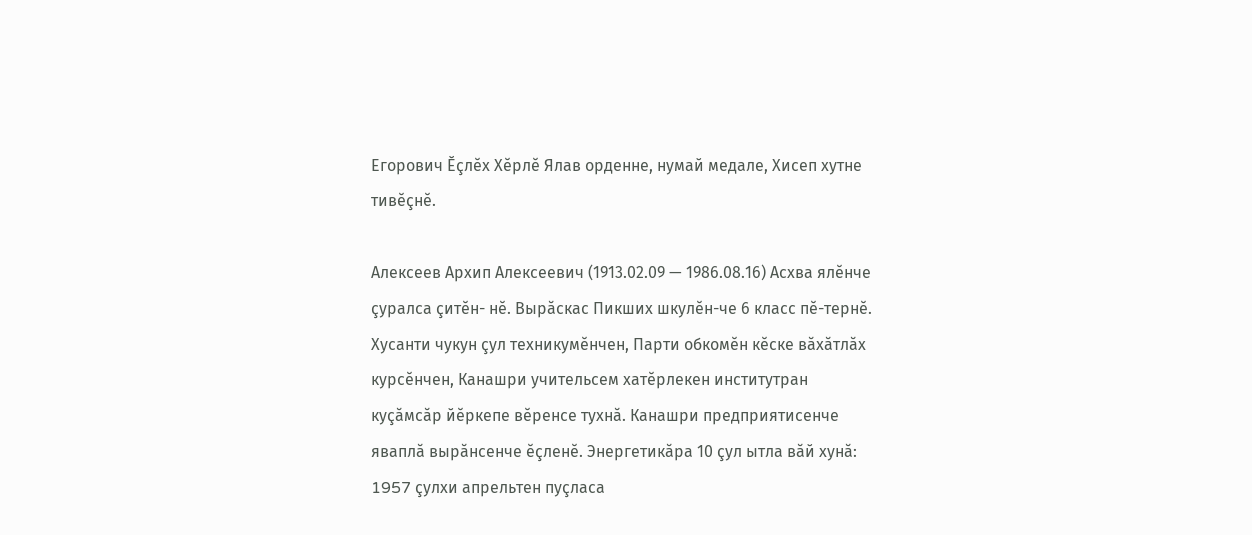Егорович Ĕçлĕх Хĕрлĕ Ялав орденне, нумай медале, Хисеп хутне тивĕçнĕ.

Алексеев Архип Алексеевич (1913.02.09 — 1986.08.16) Асхва ялĕнче çуралса çитĕн- нĕ. Вырăскас Пикших шкулĕн-че 6 класс пĕ-тернĕ. Хусанти чукун çул техникумĕнчен, Парти обкомĕн кĕске вăхăтлăх курсĕнчен, Канашри учительсем хатĕрлекен институтран куçăмсăр йĕркепе вĕренсе тухнă. Канашри предприятисенче яваплă вырăнсенче ĕçленĕ. Энергетикăра 10 çул ытла вăй хунă: 1957 çулхи апрельтен пуçласа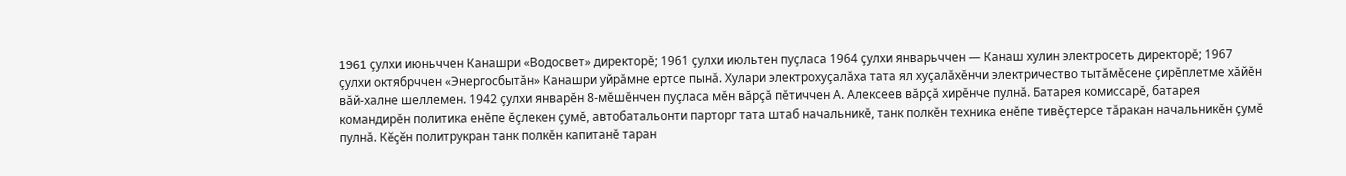1961 çулхи июньччен Канашри «Водосвет» директорĕ; 1961 çулхи июльтен пуçласа 1964 çулхи январьччен — Канаш хулин электросеть директорĕ; 1967 çулхи октябрччен «Энергосбытăн» Канашри уйрăмне ертсе пынă. Хулари электрохуçалăха тата ял хуçалăхĕнчи электричество тытăмĕсене çирĕплетме хăйĕн вăй-халне шеллемен. 1942 çулхи январĕн 8-мĕшĕнчен пуçласа мĕн вăрçă пĕтиччен А. Алексеев вăрçă хирĕнче пулнă. Батарея комиссарĕ, батарея командирĕн политика енĕпе ĕçлекен çумĕ, автобатальонти парторг тата штаб начальникĕ, танк полкĕн техника енĕпе тивĕçтерсе тăракан начальникĕн çумĕ пулнă. Кĕçĕн политрукран танк полкĕн капитанĕ таран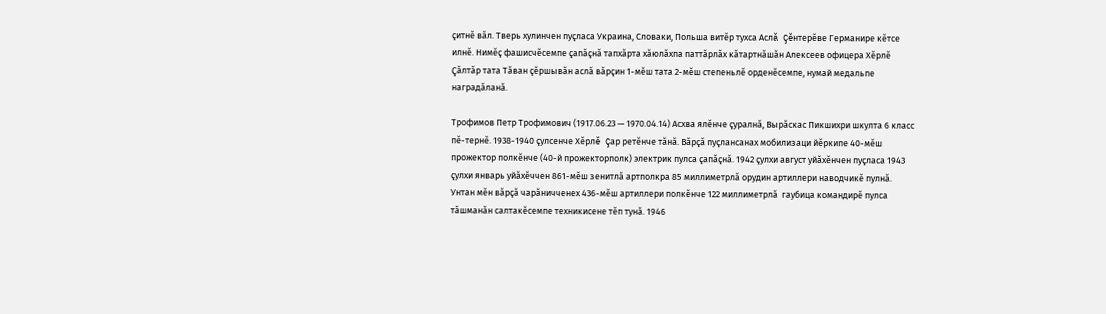çитнĕ вăл. Тверь хулинчен пуçласа Украина, Словаки, Польша витĕр тухса Аслă Çĕнтерĕве Германире кĕтсе илнĕ. Нимĕç фашисчĕсемпе çапăçнă тапхăрта хăюлăхпа паттăрлăх кăтартнăшăн Алексеев офицера Хĕрлĕ Çăлтăр тата Тăван çĕршывăн аслă вăрçин 1-мĕш тата 2-мĕш степеньлĕ орденĕсемпе, нумай медальпе наградăланă.

Трофимов Петр Трофимович (1917.06.23 — 1970.04.14) Асхва ялĕнче çуралнă, Вырăскас Пикшихри шкулта 6 класс пĕ-тернĕ. 1938-1940 çулсенче Хĕрлĕ Çар ретĕнче тăнă. Вăрçă пуçлансанах мобилизаци йĕркипе 40-мĕш прожектор полкĕнче (40-й прожекторполк) электрик пулса çапăçнă. 1942 çулхи август уйăхĕнчен пуçласа 1943 çулхи январь уйăхĕччен 861-мĕш зенитлă артполкра 85 миллиметрлă орудин артиллери наводчикĕ пулнă. Унтан мĕн вăрçă чарăничченех 436-мĕш артиллери полкĕнче 122 миллиметрлă  гаубица командирĕ пулса тăшманăн салтакĕсемпе техникисене тĕп тунă. 1946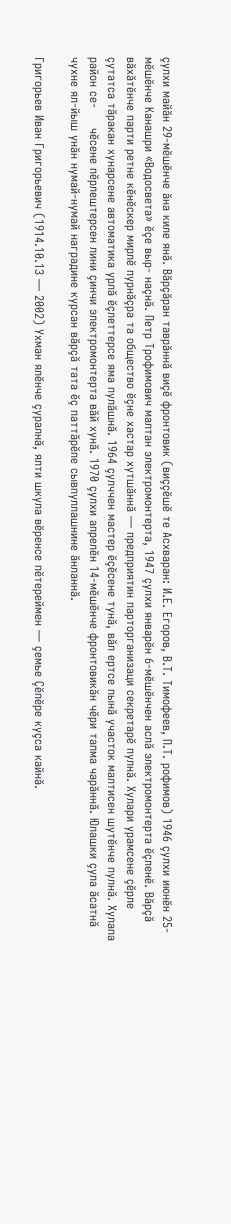çулхи майăн 29-мĕшĕнче ăна киле янă. Вăрçăран таврăннă виçĕ фронтовик (виççĕшĕ те Асхваран: И.Е. Егоров, В.Т. Тимофеев, П.Т. рофимов) 1946 çулхи июнĕн 25-мĕшĕнче Канашри «Водосвета» ĕçе выр- наçнă. Петр Трофимович малтан электромонтерта, 1947 çулхи январĕн 6-мĕшĕнчен аслă электромонтерта ĕçленĕ. Вăрçă вăхăтĕнче парти ретне кĕнĕскер мирлĕ пурнăçра та общество ĕçне хастар хутшăннă — предприятин парторганизаци секретарĕ пулнă. Хулари урамсене çĕрле çутатса тăракан хунарсене автоматика урлă ĕçлеттерсе яма пулăшнă. 1964 çулччен мастер ĕçĕсене тунă, вăл ертсе пынă участок малтисен шутĕнче пулнă. Хулапа район се-     чĕсене пĕрлештерсен лини çинчи электромонтерта вăй хунă. 1970 çулхи апрелĕн 14-мĕшĕнче фронтовикăн чĕри тапма чарăннă. Юлашки çула ăсатнă чухне ял-йыш унăн нумай-нумай наградине курсан вăрçă тата ĕç паттăрĕпе сывпуллашнине ăнланнă.

Григорьев Иван Григорьевич (1914.10.13 — 2002) Ухман ялĕнче çуралнă, ялти шкула вĕренсе пĕтереймен — çемье Çĕпĕре куçса кайнă.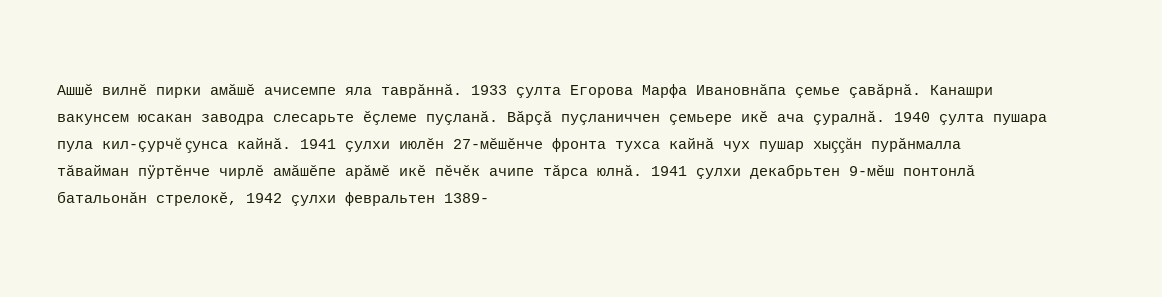Ашшĕ вилнĕ пирки амăшĕ ачисемпе яла таврăннă. 1933 çулта Егорова Марфа Ивановнăпа çемье çавăрнă. Канашри вакунсем юсакан заводра слесарьте ĕçлеме пуçланă. Вăрçă пуçланиччен çемьере икĕ ача çуралнă. 1940 çулта пушара пула кил-çурчĕ çунса кайнă. 1941 çулхи июлĕн 27-мĕшĕнче фронта тухса кайнă чух пушар хыççăн пурăнмалла тăвайман пÿртĕнче чирлĕ амăшĕпе арăмĕ икĕ пĕчĕк ачипе тăрса юлнă. 1941 çулхи декабрьтен 9-мĕш понтонлă батальонăн стрелокĕ, 1942 çулхи февральтен 1389-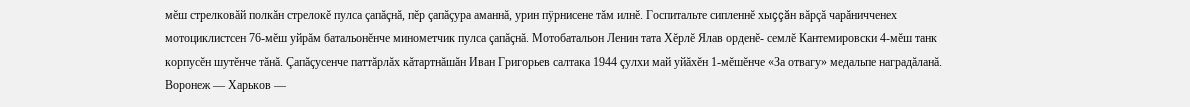мĕш стрелковăй полкăн стрелокĕ пулса çапăçнă, пĕр çапăçура аманнă, урин пÿрнисене тăм илнĕ. Госпитальте сипленнĕ хыççăн вăрçă чарăничченех мотоциклистсен 76-мĕш уйрăм батальонĕнче минометчик пулса çапăçнă. Мотобатальон Ленин тата Хĕрлĕ Ялав орденĕ- семлĕ Кантемировски 4-мĕш танк корпусĕн шутĕнче тăнă. Çапăçусенче паттăрлăх кăтартнăшăн Иван Григорьев салтака 1944 çулхи май уйăхĕн 1-мĕшĕнче «За отвагу» медальпе наградăланă. Воронеж — Харьков —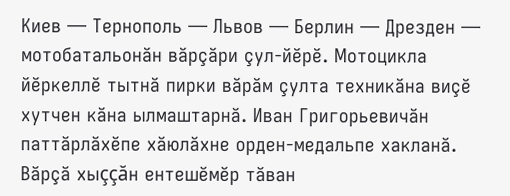Киев — Тернополь — Львов — Берлин — Дрезден — мотобатальонăн вăрçăри çул-йĕрĕ. Мотоцикла йĕркеллĕ тытнă пирки вăрăм çулта техникăна виçĕ хутчен кăна ылмаштарнă. Иван Григорьевичăн паттăрлăхĕпе хăюлăхне орден-медальпе хакланă. Вăрçă хыççăн ентешĕмĕр тăван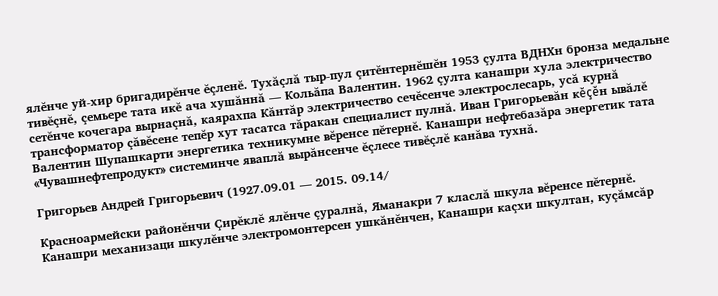ялĕнче уй-хир бригадирĕнче ĕçленĕ. Тухăçлă тыр-пул çитĕнтернĕшĕн 1953 çулта ВДНХн бронза медальне тивĕçнĕ, çемьере тата икĕ ача хушăннă — Кольăпа Валентин. 1962 çулта канашри хула электричество сетĕнче кочегара вырнаçнă, каярахпа Кăнтăр электричество сечĕсенче электрослесарь, усă курнă трансформатор çăвĕсене тепĕр хут тасатса тăракан специалист пулнă. Иван Григорьевăн кĕçĕн ывăлĕ Валентин Шупашкарти энергетика техникумне вĕренсе пĕтернĕ. Канашри нефтебазăра энергетик тата «Чувашнефтепродукт» системинче яваплă вырăнсенче ĕçлесе тивĕçлĕ канăва тухнă.

Григорьев Андрей Григорьевич (1927.09.01 — 2015. 09.14/

Красноармейски районĕнчи Çирĕклĕ ялĕнче çуралнă, Яманакри 7 класлă шкула вĕренсе пĕтернĕ. Канашри механизаци шкулĕнче электромонтерсен ушкăнĕнчен, Канашри каçхи шкултан, куçăмсăр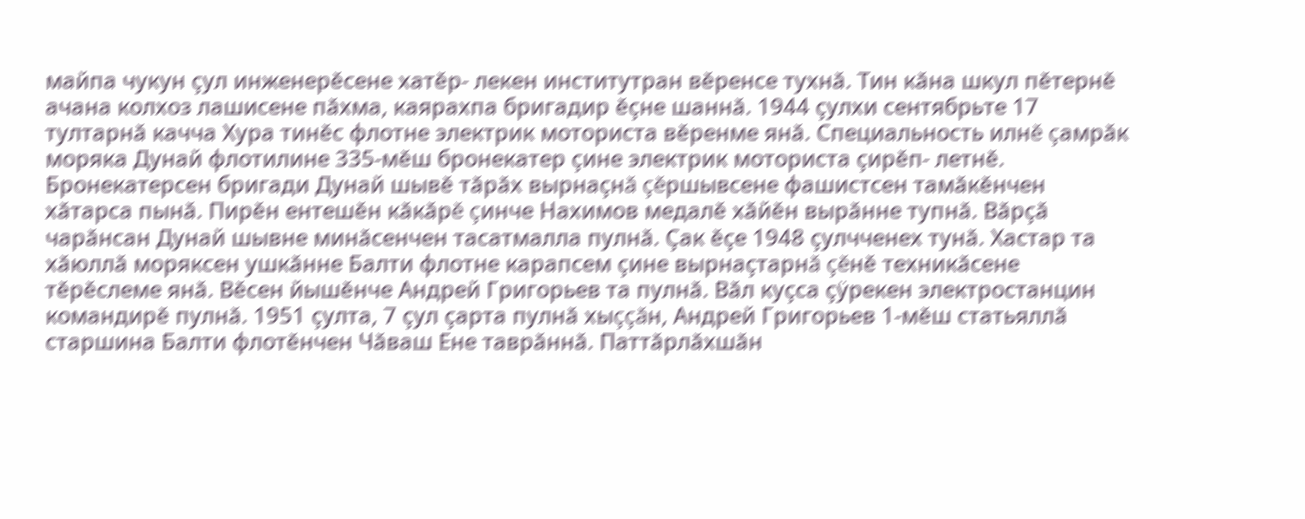майпа чукун çул инженерĕсене хатĕр- лекен институтран вĕренсе тухнă. Тин кăна шкул пĕтернĕ ачана колхоз лашисене пăхма, каярахпа бригадир ĕçне шаннă. 1944 çулхи сентябрьте 17 тултарнă качча Хура тинĕс флотне электрик моториста вĕренме янă. Специальность илнĕ çамрăк моряка Дунай флотилине 335-мĕш бронекатер çине электрик моториста çирĕп- летнĕ. Бронекатерсен бригади Дунай шывĕ тăрăх вырнаçнă çĕршывсене фашистсен тамăкĕнчен хăтарса пынă. Пирĕн ентешĕн кăкăрĕ çинче Нахимов медалĕ хăйĕн вырăнне тупнă. Вăрçă чарăнсан Дунай шывне минăсенчен тасатмалла пулнă. Çак ĕçе 1948 çулчченех тунă. Хастар та хăюллă моряксен ушкăнне Балти флотне карапсем çине вырнаçтарнă çĕнĕ техникăсене тĕрĕслеме янă. Вĕсен йышĕнче Андрей Григорьев та пулнă. Вăл куçса çÿрекен электростанцин командирĕ пулнă. 1951 çулта, 7 çул çарта пулнă хыççăн, Андрей Григорьев 1-мĕш статьяллă старшина Балти флотĕнчен Чăваш Ене таврăннă. Паттăрлăхшăн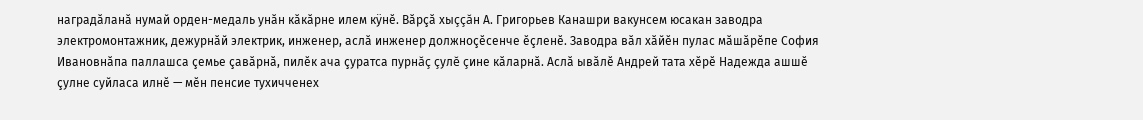наградăланă нумай орден-медаль унăн кăкăрне илем кÿнĕ. Вăрçă хыççăн А. Григорьев Канашри вакунсем юсакан заводра электромонтажник, дежурнăй электрик, инженер, аслă инженер должноçĕсенче ĕçленĕ. Заводра вăл хăйĕн пулас мăшăрĕпе София Ивановнăпа паллашса çемье çавăрнă, пилĕк ача çуратса пурнăç çулĕ çине кăларнă. Аслă ывăлĕ Андрей тата хĕрĕ Надежда ашшĕ çулне суйласа илнĕ — мĕн пенсие тухичченех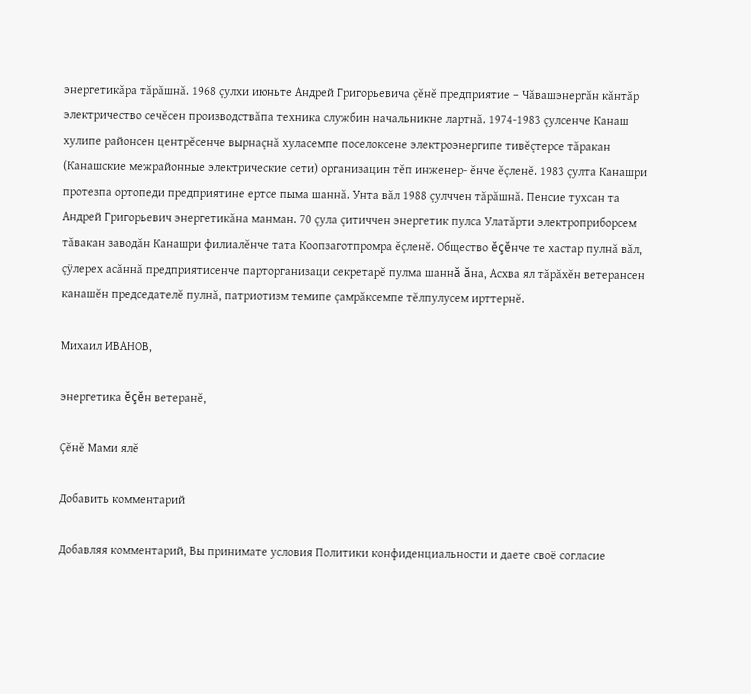энергетикăра тăрăшнă. 1968 çулхи июньте Андрей Григорьевича çĕнĕ предприятие – Чăвашэнергăн кăнтăр электричество сечĕсен производствăпа техника службин начальникне лартнă. 1974-1983 çулсенче Канаш хулипе районсен центрĕсенче вырнаçнă хуласемпе поселоксене электроэнергипе тивĕçтерсе тăракан (Канашские межрайонные электрические сети) организацин тĕп инженер- ĕнче ĕçленĕ. 1983 çулта Канашри протезпа ортопеди предприятине ертсе пыма шаннă. Унта вăл 1988 çулччен тăрăшнă. Пенсие тухсан та Андрей Григорьевич энергетикăна манман. 70 çула çитиччен энергетик пулса Улатăрти электроприборсем тăвакан заводăн Канашри филиалĕнче тата Коопзаготпромра ĕçленĕ. Общество ĕçĕнче те хастар пулнă вăл, çÿлерех асăннă предприятисенче парторганизаци секретарĕ пулма шаннă ăна, Асхва ял тăрăхĕн ветерансен канашĕн председателĕ пулнă, патриотизм темипе çамрăксемпе тĕлпулусем ирттернĕ.

Михаил ИВАНОВ,

энергетика ĕçĕн ветеранĕ,

Çĕнĕ Мами ялĕ

Добавить комментарий

Добавляя комментарий, Вы принимате условия Политики конфиденциальности и даете своё согласие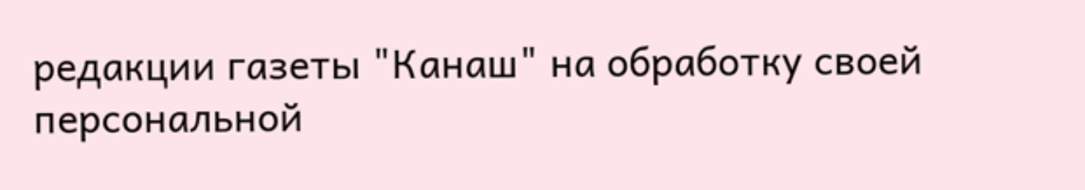редакции газеты "Канаш" на обработку своей персональной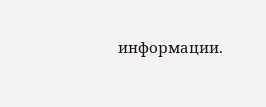информации.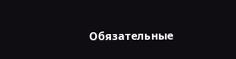Обязательные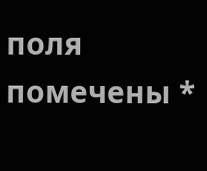поля помечены *